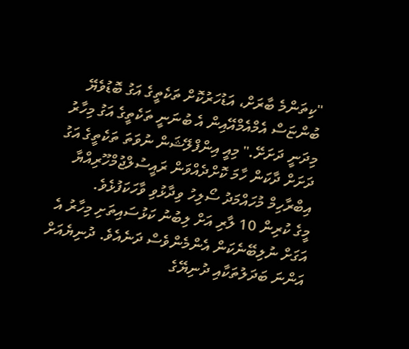"ކިތަންމެ ބާރަށް، އަޑުހަރުކޮށް ތަކެތީގެ އަގު ބޮޑުވެޔޭ ބުންޏަސް އެމްއެމްއޭއިން އެ ބުނަނީ ތަކެތީގެ އަގު މިހާރު މިދަނީ ދަށަށޭ." މިއީ އިންފްލޭޝަން ނުވަތަ ތަކެތީގެ އަގު ދަށަށް ދާކަން ހާމަ ކޮށްދެއްވަން ރައީސުލްޖުމްހޫރިއްޔާ އިބްރާހިމް މުހައްމަދު ސޯލިހު ވިދާޅުވި ވާހަކަފުޅެވެ.
މީގެ ކުރިން 10 ލާރި އަށް ލިބުނު ކަޅުސައިތަށި މިހާރު އެ އަގަށް ނުލިބޭނެކަން އެންމެންވެސް ދަނެއެވެ. ދުނިޔެއަށް އަންނަ ބަދަލުތަކާއި ދުނިޔޭގެ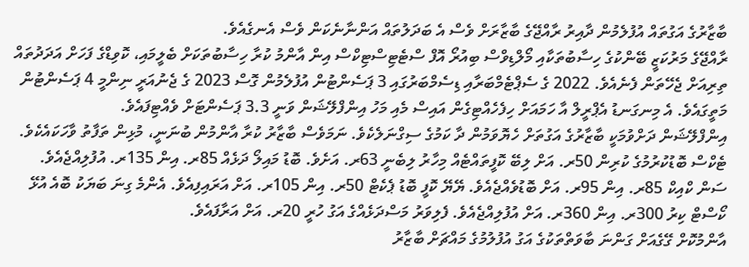ބާޒާރުގެ އަގުތައް އުފުލެމުން ދާއިރު ރާއްޖޭގެ ބާޒާރަށް ވެސް އެ ބަދަލުތައް އަންނާނެކަން ވެސް އެނގެއެވެ.
ރާއްޖޭގެ މަރުކަޒީ ބޭންކުގެ ހިސާބުތަކާއި މޯލްޑިވްސް ބިއުރޯ އޮފް ސްޓެޓިސްޓިކްސް އިން އާންމު ކުރާ ހިސާބުތަކަށް ބެލީމައި، ކޮވިޑްގެ ފަހަށް އަދަދުތައް ތިރިއަށް ޖެހޭތަން ފެނެއެވެ. 2022 ގެ ސެޕްޓެމްބަރާއި ޑިސެމްބަރުގައި 3 ޕަސެންޓުން އުފުލެމުން ގޮސް 2023 ގެ ޖެނުއަރީ ނިންމީ 4 ޕަސެންޓުން މަތީގައެވެ. އެ މިނގަނޑު އެޕްރީލް އާ ހަމައަށް ހިފެހެއްޓިގެން އައިސް މެއި މަހު އިންފްލޭޝަން ވަނީ 3.3 ޕަސެންޓަށް ވެއްޓިފައެވެ.
އިންފްލޭޝަން ދަށްވުމަކީ ބާޒާރުގެ އަގުތަށް ހެޔޮވަމުން ދާ ކަމުގެ ސިގްނަލެކެވެ. ނަމަވެސް ބާޒާރު ކުރާ އާންމުން ބުނަނީ، މުޅިން ތަފާތު ވާހަކައެކެވެ.
ޓެކްސް ބޮޑުކުރުމުގެ ކުރިން 50ރ. އަށް ލިބޭ ކޮފީތައްޓެއް މިހާރު ލިބެނީ 63ރ. އަށެވެ. ބޮޑު މައިލޯ ދަޅެއް 85ރ. އިން 135ރ. އުފުލިއްޖެއެވެ. ސަން ކްއިކް 85ރ. އިން 95ރ. އަށް ބޮޑުވެއްޖެއެވެ. ޔޭޔޭ ކޮފީ ބޮޑު ޕެކެޓް 50ރ. އިން 105ރ. އަށް އަރައިފިއެވެ. އެންމެ ގިނަ ބަޔަކު ބޮއެ އުޅޭ ކޯސްޓް ކިރު 300ރ. އިން 360ރ. އަށް އުފުލިއްޖެއެވެ. ފެލިވަރު މަސްދަޅެއްގެ އަގު ހުރީ 20ރ. އަށް އަރާފައެވެ.
އާންމުކޮށް ގޭގެއަށް ގަންނަ ބާވަތްތަކުގެ އަގު އުފުލުމުގެ މައްޗަށް ބާޒާރު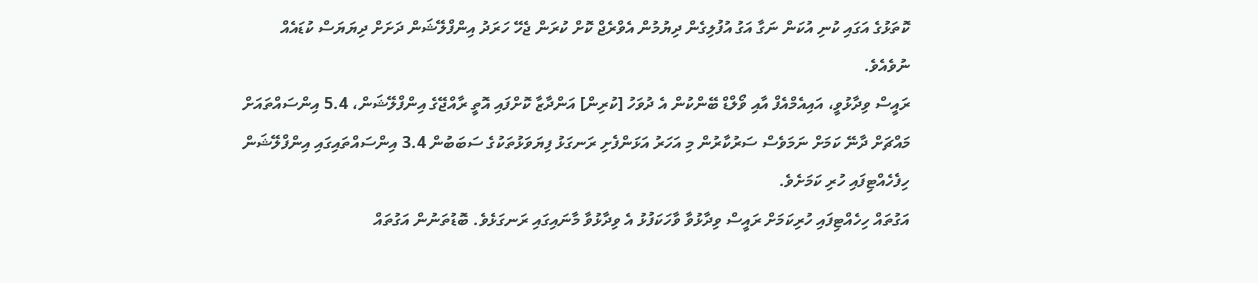ކޮތަޅުގެ އަގައި ކުނި އުކަން ނަގާ އަގު އުފުލިގެން ދިޔުމުން އެވްރެޖް ކޮށް ކުރަން ޖެހޭ ހަރަދު އިންފްލޭޝަން ދަށަށް ދިޔަޔަސް ކުޑައެއް ނުވެއެވެ.
ރައީސް ވިދާޅުވީ، އައިއެމްއެފް އާއި ވޯލްޑް ބޭންކުން އެ ދުވަހު [ކުރިން] އަންދާޒާ ކޮށްފައި އޮތީ ރާއްޖޭގެ އިންފްލޭޝަން، 5.4 އިންސައްތައަށް މައްޗަށް ދާނޭ ކަމަށް ނަމަވެސް ސަރުކާރުން މި އަހަރު އަޅަންފެށި ރަނގަޅު ފިޔަވަޅުތަކުގެ ސަބަބުން 3.4 އިންސައްތައިގައި އިންފްލޭޝަން ހިފެހެއްޓިފައި ހުރި ކަމަށެވެ.
އަގުތައް ހިހެއްޓިފައި ހުރިކަމަށް ރައީސް ވިދާޅުވާ ވާހަކަފުޅު އެ ވިދާޅުވާ މާނައިގައި ރަނގަޅެވެ. ބޮޑުތަނުން އަގުތައް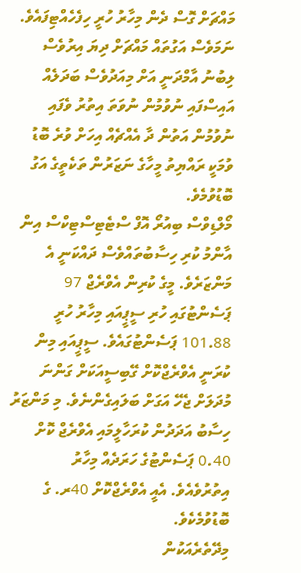މައްޗަށް ގޮސް ދެން މިހާރު ހުރީ ހިފެހެއްޓިފައެވެ. ނަމަވެސް އަގުތައް މައްޗަށް ދިޔަ އިރުވެސް ލިބުނު އާމްދަނީ އަށް މިއަދުވެސް ބަދަލެއް އައިސްފައި ނުވުމުން ނުވަތަ އިތުރު ވެފައި ނުވުމުން އަތުން ދާ އެއްޗެއް އިހަށް ވުރެ ބޮޑު ވުމަކީ ރައްޔިތު މީހާގެ ނަޒަރުން ތަކެތީގެ އަގު ބޮޑުވުމެވެ.
މޯލްޑިވްސް ބިއުރޯ އޮފް ސްޓެޓިސްޓިކްސް އިން އާންމު ކުރި ހިސާބުތައްވެސް ދައްކަނީ އެ މަންޒަރެވެ. މީގެ ކުރިން އެވްރެޖް 97 ޕަސެންޓުގައި ހުރި ސީޕީއައި މިހާރު ހުރީ 101.88 ޕަސެންޓުގައެވެ. ސީޕީއައި މިން ކުރަނީ އެވްރެޖްކޮށް ގޭބިސީއަކަށް ގަންނަ މުދަލަށް ޖެހޭ އަގަށް ބަލައިގެންނެވެ. މި މަންޒަރު ހިސާބު އަދަދުން ކުރަހާލީމައި އެވްރެޖް ކޮށް 0.40 ޕަސެންޓުގެ ހަރަދެއް މިހާރު އިތުރުވެއެވެ. އެއީ އެވްރެޖްކޮށް 40ރ. ގެ ބޮޑުވުމެކެވެ.
މިދޭތެރެއަކުން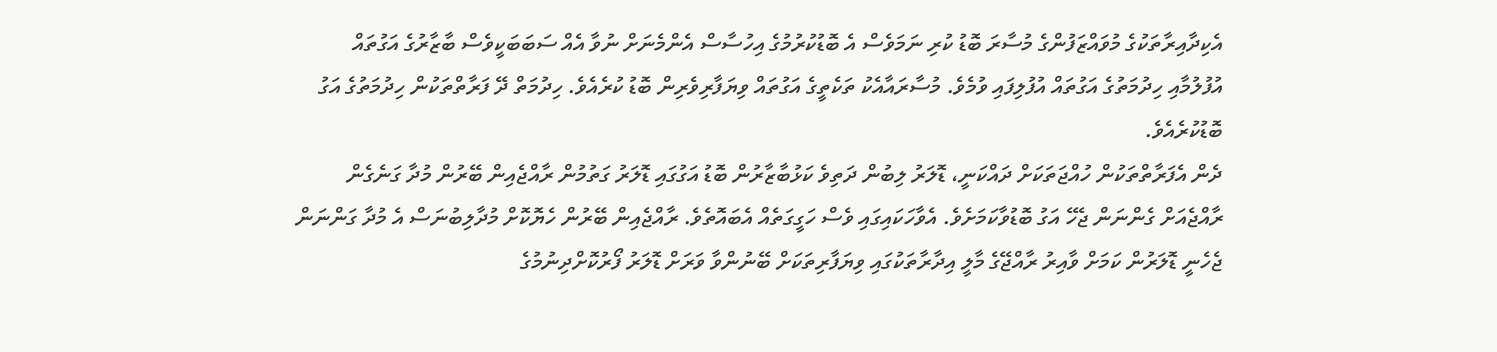އެކިދާއިރާތަކުގެ މުވައްޒަފުންގެ މުސާރަ ބޮޑު ކުރި ނަމަވެސް އެ ބޮޑުކުރުމުގެ އިހުސާސް އެންމެނަށް ނުވާ އެއް ސަބަބަކީވެސް ބާޒާރުގެ އަގުތައް އުފުލުމާއި ހިދުމަތުގެ އަގުތައް އުފުލިފައި ވުމެވެ. މުސާރައާއެކު ތަކެތީގެ އަގުތައް ވިޔަފާރިވެރިން ބޮޑު ކުރެއެވެ. ހިދުމަތް ދޭ ފަރާތްތަކުން ހިދުމަތުގެ އަގު ބޮޑުކުރެއެވެ.
ދެން އެފަރާތްތަކުން ހުއްޖަތަކަށް ދައްކަނީ، ޑޮލަރު ލިބުން ދަތިވެ ކަޅުބާޒާރުން ބޮޑު އަގުގައި ޑޮލަރު ގަތުމުން ރާއްޖެއިން ބޭރުން މުދާ ގަނެގެން ރާއްޖެއަށް ގެންނަން ޖެހޭ އަގު ބޮޑުވާކަމަށެވެ. އެވާހަކައިގައި ވެސް ހަގީގަތެއް އެބައޮތެވެ. ރާއްޖެއިން ބޭރުން ހެޔޮކޮށް މުދާލިބުނަސް އެ މުދާ ގަންނަން ޖެހެނީ ޑޮލަރުން ކަމަށް ވާއިރު ރާއްޖޭގެ މާލީ އިދާރާތަކުގައި ވިޔަފާރިތަކަށް ބޭނުންވާ ވަރަށް ޑޮލަރު ފޯރުކޮށްދިނުމުގެ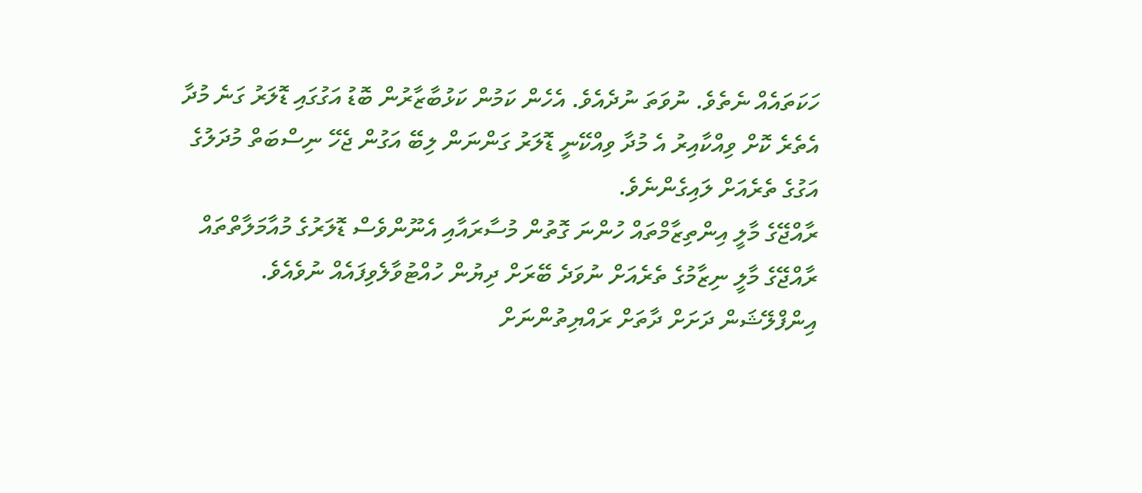ހަކަތައެއް ނެތެވެ. ނުވަތަ ނުދެއެވެ. އެހެން ކަމުން ކަޅުބާޒާރުން ބޮޑު އަގުގައި ޑޮލަރު ގަނެ މުދާ އެތެރެ ކޮށް ވިއްކާއިރު އެ މުދާ ވިއްކޭނީ ޑޮލަރު ގަންނަން ލިބޭ އަގުން ޖެހޭ ނިސްބަތް މުދަލުގެ އަގުގެ ތެރެއަށް ލައިގެންނެވެ.
ރާއްޖޭގެ މާލީ އިންތިޒާމްތައް ހުންނަ ގޮތުން މުސާރައާއި އެނޫންވެސް ޑޮލަރުގެ މުއާމަލާތްތައް ރާއްޖޭގެ މާލީ ނިޒާމުގެ ތެރެއަށް ނުވަދެ ބޭރަށް ދިޔުން ހުއްޓުވާލެވިފައެއް ނުވެއެވެ.
އިންފްލޭޝަން ދަށަށް ދާތަށް ރައްޔިތުންނަށް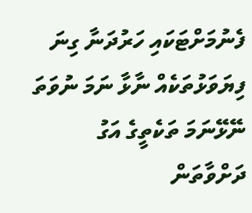ފެނުމަށްޓަކައި ހަރުދަނާ ގިނަ ފިޔަވަޅުތަކެއް ނާޅާ ނަމަ ނުވަތަ ނޭޅޭނަމަ ތަކެތީގެ އަގު ދަށްވާތަން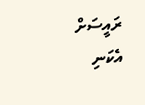ރައީސަށް އެކަނި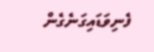ފެނިވަޑައިގަނެގެން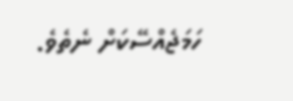ހަމަޖެއްސޭކަށް ނެތެވެ.